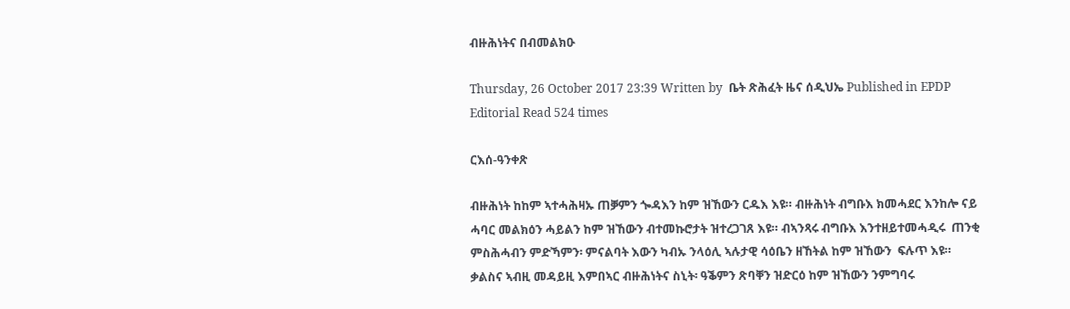ብዙሕነትና በብመልክዑ

Thursday, 26 October 2017 23:39 Written by  ቤት ጽሕፈት ዜና ሰዲህኤ Published in EPDP Editorial Read 524 times

ርእሰ-ዓንቀጽ

ብዙሕነት ከከም ኣተሓሕዛኡ ጠቓምን ጐዳእን ከም ዝኸውን ርዱእ እዩ። ብዙሕነት ብግቡእ ክመሓደር እንከሎ ናይ ሓባር መልክዕን ሓይልን ከም ዝኸውን ብተመኩሮታት ዝተረጋገጸ እዩ። ብኣንጻሩ ብግቡእ እንተዘይተመሓዲሩ  ጠንቂ ምስሕሓብን ምድኻምን፡ ምናልባት እውን ካብኡ ንላዕሊ ኣሉታዊ ሳዕቤን ዘኸትል ከም ዝኸውን  ፍሉጥ እዩ። ቃልስና ኣብዚ መዳይዚ እምበኣር ብዙሕነትና ስኒት፡ ዓቕምን ጽባቐን ዝድርዕ ከም ዝኸውን ንምግባሩ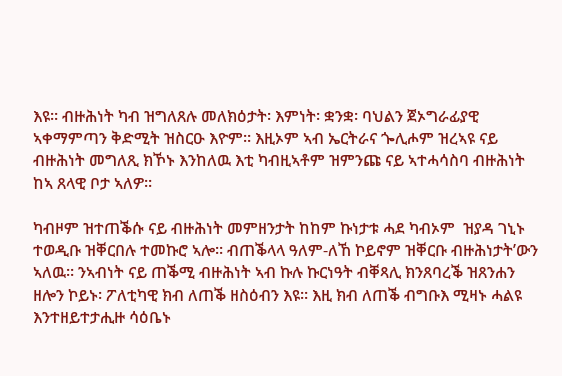እዩ። ብዙሕነት ካብ ዝግለጸሉ መለክዕታት፡ እምነት፡ ቋንቋ፡ ባህልን ጀኦግራፊያዊ ኣቀማምጣን ቅድሚት ዝስርዑ እዮም። እዚኦም ኣብ ኤርትራና ጐሊሖም ዝረኣዩ ናይ ብዙሕነት መግለጺ ክኾኑ እንከለዉ እቲ ካብዚኣቶም ዝምንጩ ናይ ኣተሓሳስባ ብዙሕነት ከኣ ጸላዊ ቦታ ኣለዎ።

ካብዞም ዝተጠቕሱ ናይ ብዙሕነት መምዘንታት ከከም ኩነታቱ ሓደ ካብኦም  ዝያዳ ገኒኑ ተወዲቡ ዝቐርበሉ ተመኩሮ ኣሎ። ብጠቕላላ ዓለም-ለኸ ኮይኖም ዝቐርቡ ብዙሕነታት’ውን ኣለዉ። ንኣብነት ናይ ጠቕሚ ብዙሕነት ኣብ ኩሉ ኩርነዓት ብቐጻሊ ክንጸባረቕ ዝጸንሐን ዘሎን ኮይኑ፡ ፖለቲካዊ ክብ ለጠቕ ዘስዕብን እዩ። እዚ ክብ ለጠቕ ብግቡእ ሚዛኑ ሓልዩ እንተዘይተታሒዙ ሳዕቤኑ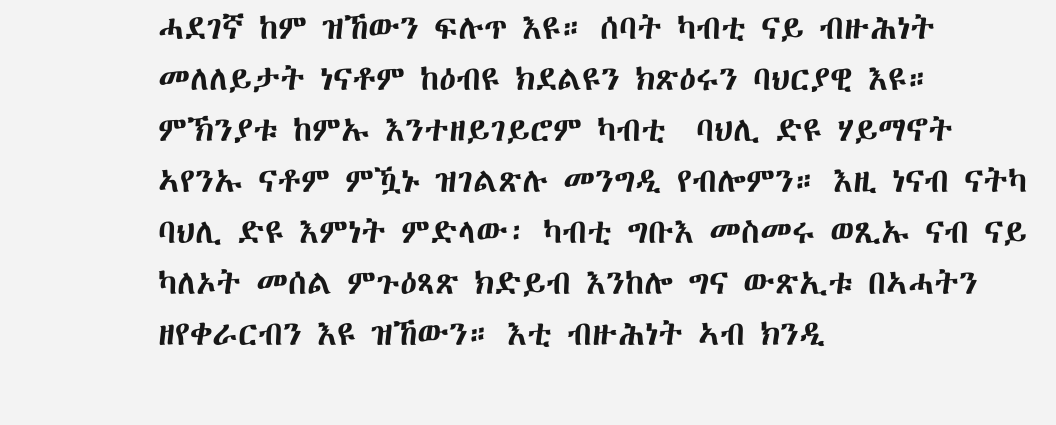ሓደገኛ ከም ዝኸውን ፍሉጥ እዩ። ሰባት ካብቲ ናይ ብዙሕነት መለለይታት ነናቶም ከዕብዩ ክደልዩን ክጽዕሩን ባህርያዊ እዩ። ምኽንያቱ ከምኡ እንተዘይገይሮም ካብቲ  ባህሊ ድዩ ሃይማኖት ኣየንኡ ናቶም ምዃኑ ዝገልጽሉ መንግዲ የብሎምን። እዚ ነናብ ናትካ ባህሊ ድዩ እምነት ምድላው፡ ካብቲ ግቡእ መስመሩ ወጺኡ ናብ ናይ ካለኦት መሰል ምጉዕጻጽ ክድይብ እንከሎ ግና ውጽኢቱ በኣሓትን ዘየቀራርብን እዩ ዝኸውን። እቲ ብዙሕነት ኣብ ክንዲ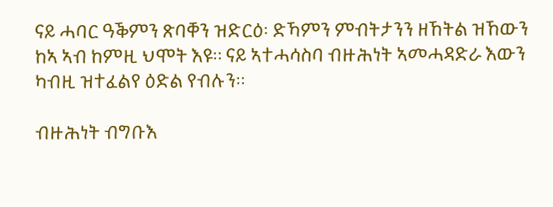ናይ ሓባር ዓቕምን ጽባቐን ዝድርዕ፡ ድኻምን ምብትታንን ዘኸትል ዝኸውን ከኣ ኣብ ከምዚ ህሞት እዩ። ናይ ኣተሓሳስባ ብዙሕነት ኣመሓዳድራ እውን ካብዚ ዝተፈልየ ዕድል የብሉን።

ብዙሕነት ብግቡእ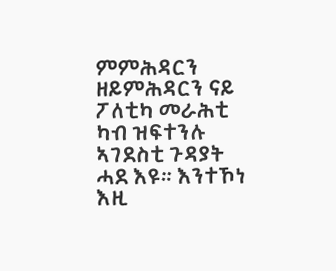ምምሕዳርን ዘይምሕዳርን ናይ ፖለቲካ መራሕቲ ካብ ዝፍተንሉ ኣገደስቲ ጉዳያት ሓደ እዩ። እንተኾነ እዚ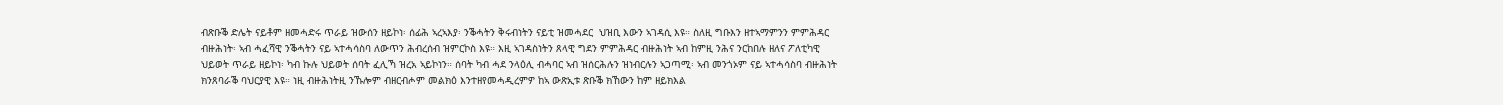ብጽቡቕ ድሌት ናይቶም ዘመሓድሩ ጥራይ ዝውሰን ዘይኮነ፡ ሰፊሕ ኣረኣእያ፡ ንቕሓትን ቅሩብነትን ናይቲ ዝመሓደር  ህዝቢ እውን ኣገዳሲ እዩ። ስለዚ ግቡእን ዘተኣማምንን ምምሕዳር ብዙሕነት፡ ኣብ ሓፈሻዊ ንቕሓትን ናይ ኣተሓሳስባ ለውጥን ሕብረሰብ ዝምርኮስ እዩ። እዚ ኣገዳስነትን ጸላዊ ግደን ምምሕዳር ብዙሕነት ኣብ ከምዚ ንሕና ንርከበሉ ዘለና ፖለቲካዊ ህይወት ጥራይ ዘይኮነ፡ ካብ ኩሉ ህይወት ሰባት ፈሊኻ ዝረአ ኣይኮነን። ሰባት ካብ ሓደ ንላዕሊ ብሓባር ኣብ ዝሰርሕሉን ዝነብርሉን ኣጋጣሚ፡ ኣብ መንጎኦም ናይ ኣተሓሳስባ ብዙሕነት ክንጸባራቕ ባህርያዊ እዩ። ነዚ ብዙሕነትዚ ንኹሎም ብዘርብሖም መልክዕ እንተዘየመሓዲረምዎ ከኣ ውጽኢቱ ጽቡቕ ክኸውን ከም ዘይክእል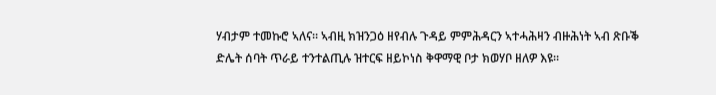ሃብታም ተመኩሮ ኣለና። ኣብዚ ክዝንጋዕ ዘየብሉ ጉዳይ ምምሕዳርን ኣተሓሕዛን ብዙሕነት ኣብ ጽቡቕ ድሌት ሰባት ጥራይ ተንተልጢሉ ዝተርፍ ዘይኮነስ ቅዋማዊ ቦታ ክወሃቦ ዘለዎ እዩ።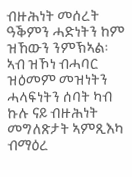ብዙሕነት መሰረት ዓቕምን ሓድነትን ከም ዝኸውን ንምኽኣል፡ ኣብ ዝኾነ ብሓባር ዝዕመም መዝነትን ሓላፍነትን ሰባት ካብ ኩሉ ናይ ብዙሕነት መግለጽታት ኣምጺእካ ብማዕረ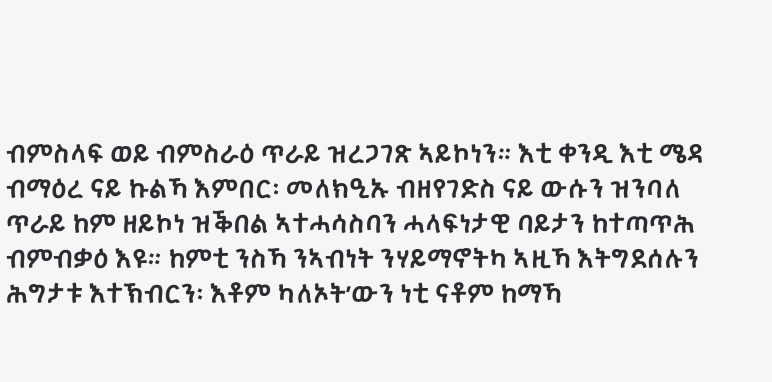ብምስላፍ ወይ ብምስራዕ ጥራይ ዝረጋገጽ ኣይኮነን። እቲ ቀንዲ እቲ ሜዳ ብማዕረ ናይ ኩልኻ እምበር፡ መለክዒኡ ብዘየገድስ ናይ ውሱን ዝንባለ ጥራይ ከም ዘይኮነ ዝቕበል ኣተሓሳስባን ሓላፍነታዊ ባይታን ከተጣጥሕ ብምብቃዕ እዩ። ከምቲ ንስኻ ንኣብነት ንሃይማኖትካ ኣዚኻ እትግደሰሉን ሕግታቱ እተኽብርን፡ እቶም ካለኦት’ውን ነቲ ናቶም ከማኻ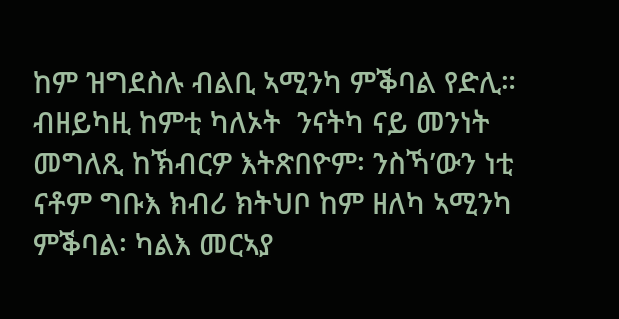ከም ዝግደስሉ ብልቢ ኣሚንካ ምቕባል የድሊ። ብዘይካዚ ከምቲ ካለኦት  ንናትካ ናይ መንነት መግለጺ ከኽብርዎ እትጽበዮም፡ ንስኻ’ውን ነቲ ናቶም ግቡእ ክብሪ ክትህቦ ከም ዘለካ ኣሚንካ ምቕባል፡ ካልእ መርኣያ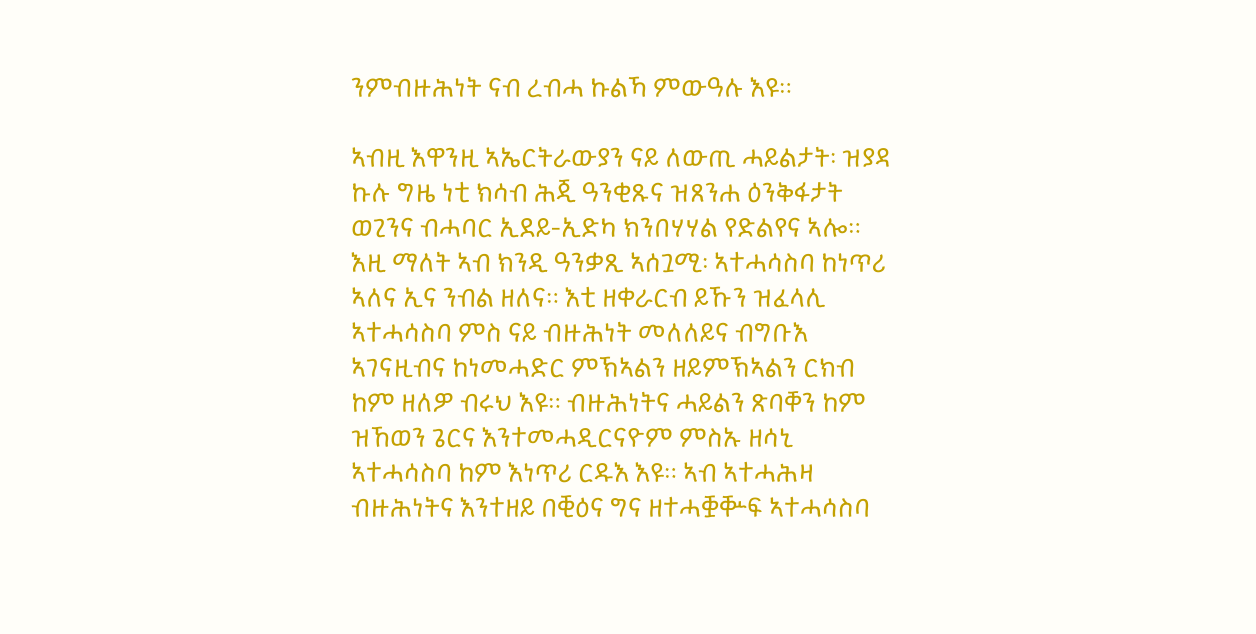ንምብዙሕነት ናብ ረብሓ ኩልኻ ምውዓሉ እዩ።

ኣብዚ እዋንዚ ኣኤርትራውያን ናይ ለውጢ ሓይልታት፡ ዝያዳ ኩሉ ግዜ ነቲ ክሳብ ሕጂ ዓንቂጹና ዝጸንሐ ዕንቅፋታት ወጊንና ብሓባር ኢደይ-ኢድካ ክንበሃሃል የድልየና ኣሎ። እዚ ማለት ኣብ ክንዲ ዓንቃጺ ኣሰጓሚ፡ ኣተሓሳስባ ከነጥሪ ኣለና ኢና ንብል ዘለና። እቲ ዘቀራርብ ይኹን ዝፈላሊ ኣተሓሳስባ ምስ ናይ ብዙሕነት መለለይና ብግቡእ ኣገናዚብና ከነመሓድር ምኽኣልን ዘይምኽኣልን ርክብ ከም ዘለዎ ብሩህ እዩ። ብዙሕነትና ሓይልን ጽባቐን ከም ዝኸወን ጌርና እንተመሓዲርናዮም ምስኡ ዘሳኒ ኣተሓሳስባ ከም እነጥሪ ርዱእ እዩ። ኣብ ኣተሓሕዛ ብዙሕነትና እንተዘይ በቒዕና ግና ዘተሓቛቝፍ ኣተሓሳስባ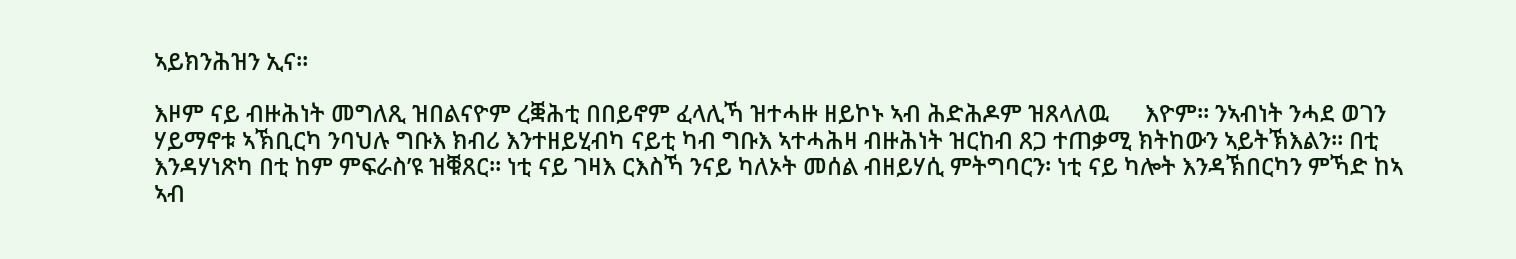ኣይክንሕዝን ኢና።

እዞም ናይ ብዙሕነት መግለጺ ዝበልናዮም ረቛሕቲ በበይኖም ፈላሊኻ ዝተሓዙ ዘይኮኑ ኣብ ሕድሕዶም ዝጸላለዉ      እዮም። ንኣብነት ንሓደ ወገን ሃይማኖቱ ኣኽቢርካ ንባህሉ ግቡእ ክብሪ እንተዘይሂብካ ናይቲ ካብ ግቡእ ኣተሓሕዛ ብዙሕነት ዝርከብ ጸጋ ተጠቃሚ ክትከውን ኣይትኽእልን። በቲ እንዳሃነጽካ በቲ ከም ምፍራስ’ዩ ዝቑጸር። ነቲ ናይ ገዛእ ርእስኻ ንናይ ካለኦት መሰል ብዘይሃሲ ምትግባርን፡ ነቲ ናይ ካሎት እንዳኽበርካን ምኻድ ከኣ ኣብ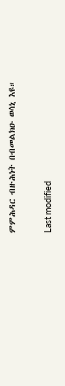ምምሕዳር ብዙሕነት በብመልክዑ ወሳኒ እዩ።

Last modified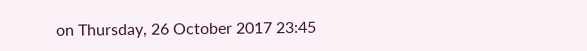on Thursday, 26 October 2017 23:45